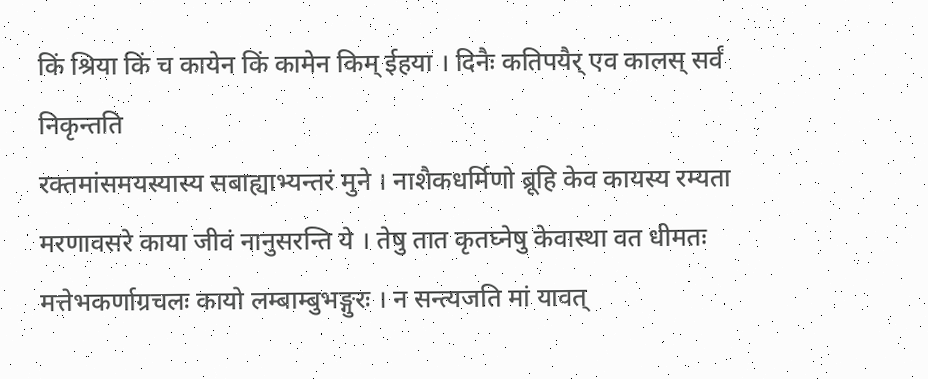किं श्रिया किं च कायेन किं कामेन किम् ईहया । दिनैः कतिपयैर् एव कालस् सर्वं निकृन्तति
रक्तमांसमयस्यास्य सबाह्याभ्यन्तरं मुने । नाशैकधर्मिणो ब्रूहि केव कायस्य रम्यता
मरणावसरे काया जीवं नानुसरन्ति ये । तेषु तात कृतघ्नेषु केवास्था वत धीमतः
मत्तेभकर्णाग्रचलः कायो लम्बाम्बुभङ्गुरः । न सन्त्यजति मां यावत्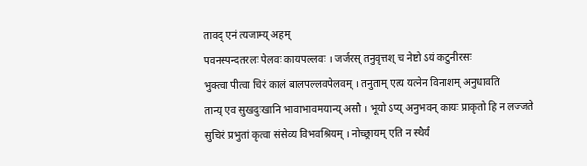तावद् एनं त्यजाम्य् अहम्
पवनस्पन्दतरलः पेलवः कायपल्लवः । जर्जरस् तनुवृत्तश् च नेष्टो ऽयं कटुनीरसः
भुक्त्वा पीत्वा चिरं कालं बालपल्लवपेलवम् । तनुताम् एत्य यत्नेन विनाशम् अनुधावति
तान्य् एव सुखदुःखानि भावाभावमयान्य् असौ । भूयो ऽप्य् अनुभवन् कायः प्राकृतो हि न लज्जते
सुचिरं प्रभुतां कृत्वा संसेव्य विभवश्रियम् । नोच्छ्रायम् एति न स्थैर्यं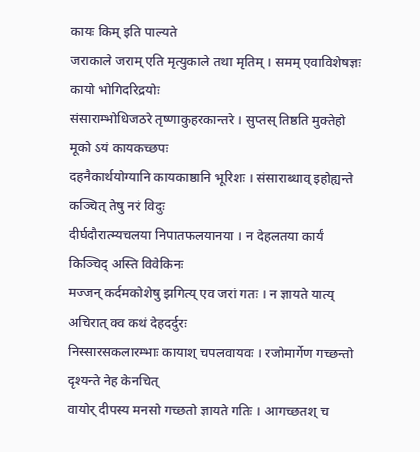कायः किम् इति पाल्यते
जराकाले जराम् एति मृत्युकाले तथा मृतिम् । समम् एवाविशेषज्ञः कायो भोगिदरिद्रयोः
संसाराम्भोधिजठरे तृष्णाकुहरकान्तरे । सुप्तस् तिष्ठति मुक्तेहो मूको ऽयं कायकच्छपः
दहनैकार्थयोग्यानि कायकाष्ठानि भूरिशः । संसाराब्धाव् इहोह्यन्ते कञ्चित् तेषु नरं विदुः
दीर्घदौरात्म्यचलया निपातफलयानया । न देहलतया कार्यं किञ्चिद् अस्ति विवेकिनः
मज्जन् कर्दमकोशेषु झगित्य् एव जरां गतः । न ज्ञायते यात्य् अचिरात् क्व कथं देहदर्दुरः
निस्सारसकलारम्भाः कायाश् चपलवायवः । रजोमार्गेण गच्छन्तो दृश्यन्ते नेह केनचित्
वायोर् दीपस्य मनसो गच्छतो ज्ञायते गतिः । आगच्छतश् च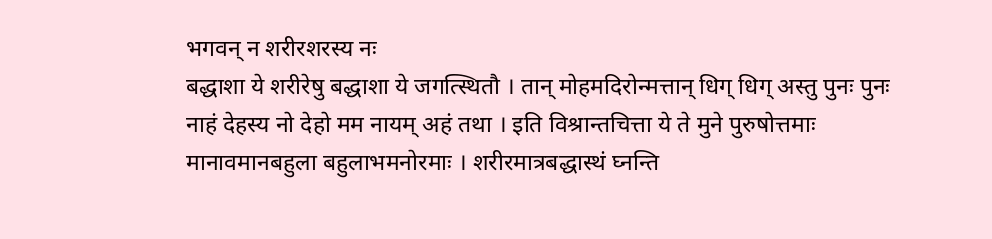भगवन् न शरीरशरस्य नः
बद्धाशा ये शरीरेषु बद्धाशा ये जगत्स्थितौ । तान् मोहमदिरोन्मत्तान् धिग् धिग् अस्तु पुनः पुनः
नाहं देहस्य नो देहो मम नायम् अहं तथा । इति विश्रान्तचित्ता ये ते मुने पुरुषोत्तमाः
मानावमानबहुला बहुलाभमनोरमाः । शरीरमात्रबद्धास्थं घ्नन्ति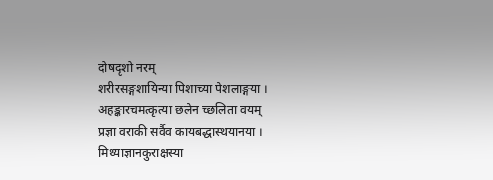दोषदृशो नरम्
शरीरसङ्गशायिन्या पिशाच्या पेशलाङ्गया । अहङ्कारचमत्कृत्या छलेन च्छलिता वयम्
प्रज्ञा वराकी सर्वैव कायबद्धास्थयानया । मिथ्याज्ञानकुराक्षस्या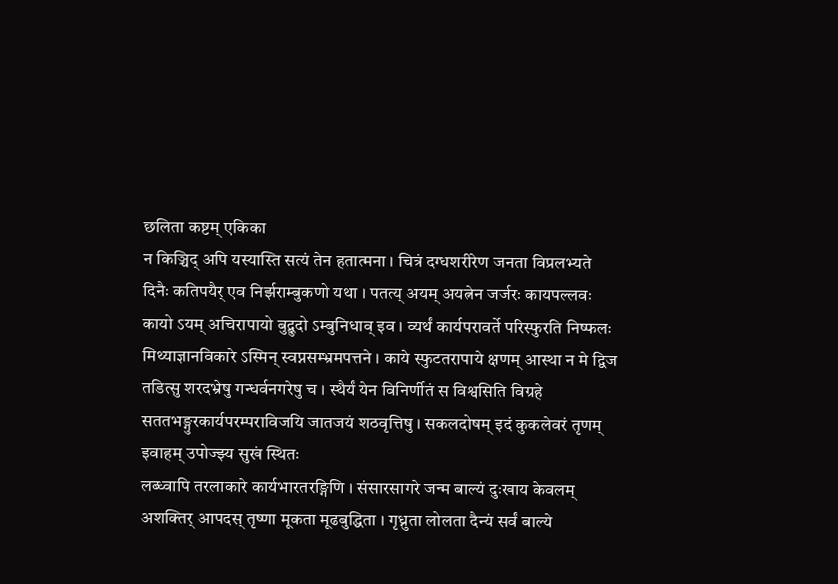छलिता कष्टम् एकिका
न किञ्चिद् अपि यस्यास्ति सत्यं तेन हतात्मना । चित्रं दग्धशरीरेण जनता विप्रलभ्यते
दिनैः कतिपयैर् एव निर्झराम्बुकणो यथा । पतत्य् अयम् अयत्नेन जर्जरः कायपल्लवः
कायो ऽयम् अचिरापायो बुद्बुदो ऽम्बुनिधाव् इव । व्यर्थं कार्यपरावर्ते परिस्फुरति निष्फलः
मिथ्याज्ञानविकारे ऽस्मिन् स्वप्नसम्भ्रमपत्तने । काये स्फुटतरापाये क्षणम् आस्था न मे द्विज
तडित्सु शरदभ्रेषु गन्धर्वनगरेषु च । स्थैर्यं येन विनिर्णीतं स विश्वसिति विग्रहे
सततभङ्गुरकार्यपरम्पराविजयि जातजयं शठवृत्तिषु । सकलदोषम् इदं कुकलेवरं तृणम् इवाहम् उपोज्झ्य सुखं स्थितः
लब्ध्वापि तरलाकारे कार्यभारतरङ्गिणि । संसारसागरे जन्म बाल्यं दुःखाय केवलम्
अशक्तिर् आपदस् तृष्णा मूकता मूढबुद्धिता । गृध्नुता लोलता दैन्यं सर्वं बाल्ये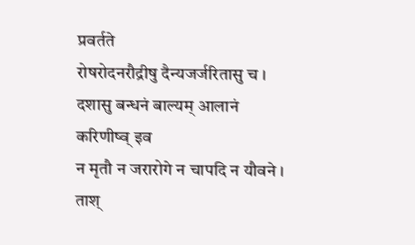प्रवर्तते
रोषरोदनरौद्रीषु दैन्यजर्जरितासु च । दशासु बन्धनं बाल्यम् आलानं करिणीष्व् इव
न मृतौ न जरारोगे न चापदि न यौवने । ताश्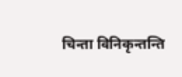चिन्ता विनिकृन्तन्ति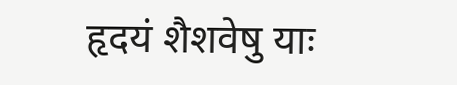हृदयं शैशवेषु याः